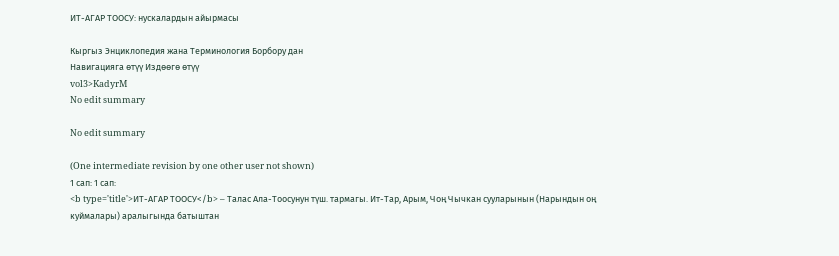ИТ-АГАР ТООСУ: нускалардын айырмасы

Кыргыз Энциклопедия жана Терминология Борбору дан
Навигацияга өтүү Издөөгө өтүү
vol3>KadyrM
No edit summary

No edit summary

(One intermediate revision by one other user not shown)
1 сап: 1 сап:
<b type='title'>ИТ-АГАР ТООСУ</b> – Талас Ала-Тоосунун түш. тармагы. Ит-Тар, Арым, Чоң Чычкан сууларынын (Нарындын оң куймалары) аралыгында батыштан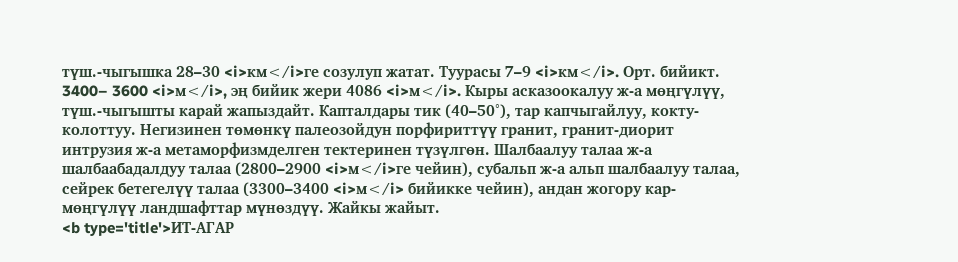түш.-чыгышка 28–30 <i>км</i>ге созулуп жатат. Туурасы 7–9 <i>км</i>. Орт. бийикт. 3400– 3600 <i>м</i>, эң бийик жери 4086 <i>м</i>. Кыры асказоокалуу ж-а мөңгүлүү, түш.-чыгышты карай жапыздайт. Капталдары тик (40–50°), тар капчыгайлуу, кокту-колоттуу. Негизинен төмөнкү палеозойдун порфириттүү гранит, гранит-диорит интрузия ж-а метаморфизмделген тектеринен түзүлгөн. Шалбаалуу талаа ж-а шалбаабадалдуу талаа (2800–2900 <i>м</i>ге чейин), субальп ж-а альп шалбаалуу талаа, сейрек бетегелүү талаа (3300–3400 <i>м</i> бийикке чейин), андан жогору кар-мөңгүлүү ландшафттар мүнөздүү. Жайкы жайыт.
<b type='title'>ИТ-АГАР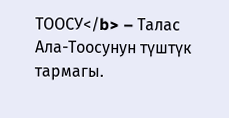ТООСУ</b> – Талас Ала-Тоосунун түштүк тармагы.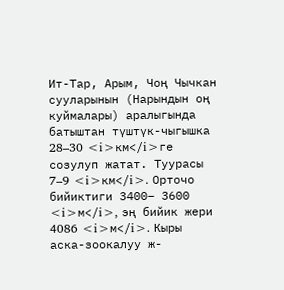Ит-Тар, Арым, Чоң Чычкан сууларынын (Нарындын оң куймалары) аралыгында батыштан түштүк-чыгышка 28–30 <i>км</i>ге созулуп жатат. Туурасы 7–9 <i>км</i>. Орточо бийиктиги 3400– 3600 <i>м</i>, эң бийик жери 4086 <i>м</i>. Кыры аска-зоокалуу ж-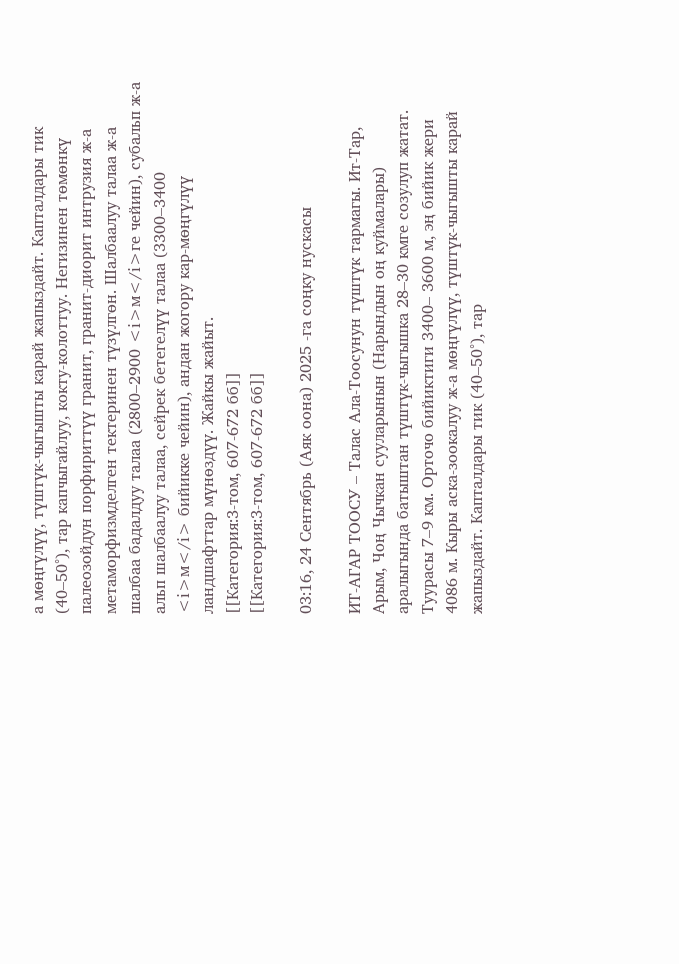а мөңгүлүү, түштүк-чыгышты карай жапыздайт. Капталдары тик (40–50°), тар капчыгайлуу, кокту-колоттуу. Негизинен төмөнкү палеозойдун порфириттүү гранит, гранит-диорит интрузия ж-а метаморфизмделген тектеринен түзүлгөн. Шалбаалуу талаа ж-а шалбаа бадалдуу талаа (2800–2900 <i>м</i>ге чейин), субальп ж-а альп шалбаалуу талаа, сейрек бетегелүү талаа (3300–3400 <i>м</i> бийикке чейин), андан жогору кар-мөңгүлүү ландшафттар мүнөздүү. Жайкы жайыт.
[[Категория:3-том, 607-672 бб]]
[[Категория:3-том, 607-672 бб]]

03:16, 24 Сентябрь (Аяк оона) 2025 -га соңку нускасы

ИТ-АГАР ТООСУ – Талас Ала-Тоосунун түштүк тармагы. Ит-Тар, Арым, Чоң Чычкан сууларынын (Нарындын оң куймалары) аралыгында батыштан түштүк-чыгышка 28–30 кмге созулуп жатат. Туурасы 7–9 км. Орточо бийиктиги 3400– 3600 м, эң бийик жери 4086 м. Кыры аска-зоокалуу ж-а мөңгүлүү, түштүк-чыгышты карай жапыздайт. Капталдары тик (40–50°), тар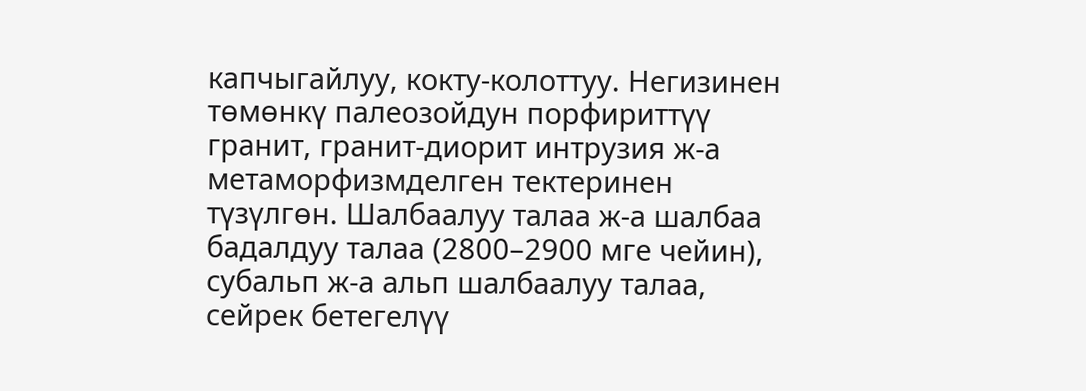капчыгайлуу, кокту-колоттуу. Негизинен төмөнкү палеозойдун порфириттүү гранит, гранит-диорит интрузия ж-а метаморфизмделген тектеринен түзүлгөн. Шалбаалуу талаа ж-а шалбаа бадалдуу талаа (2800–2900 мге чейин), субальп ж-а альп шалбаалуу талаа, сейрек бетегелүү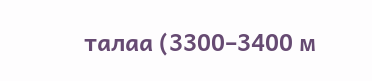талаа (3300–3400 м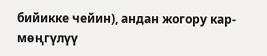бийикке чейин), андан жогору кар-мөңгүлүү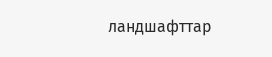ландшафттар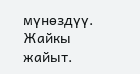мүнөздүү. Жайкы жайыт.